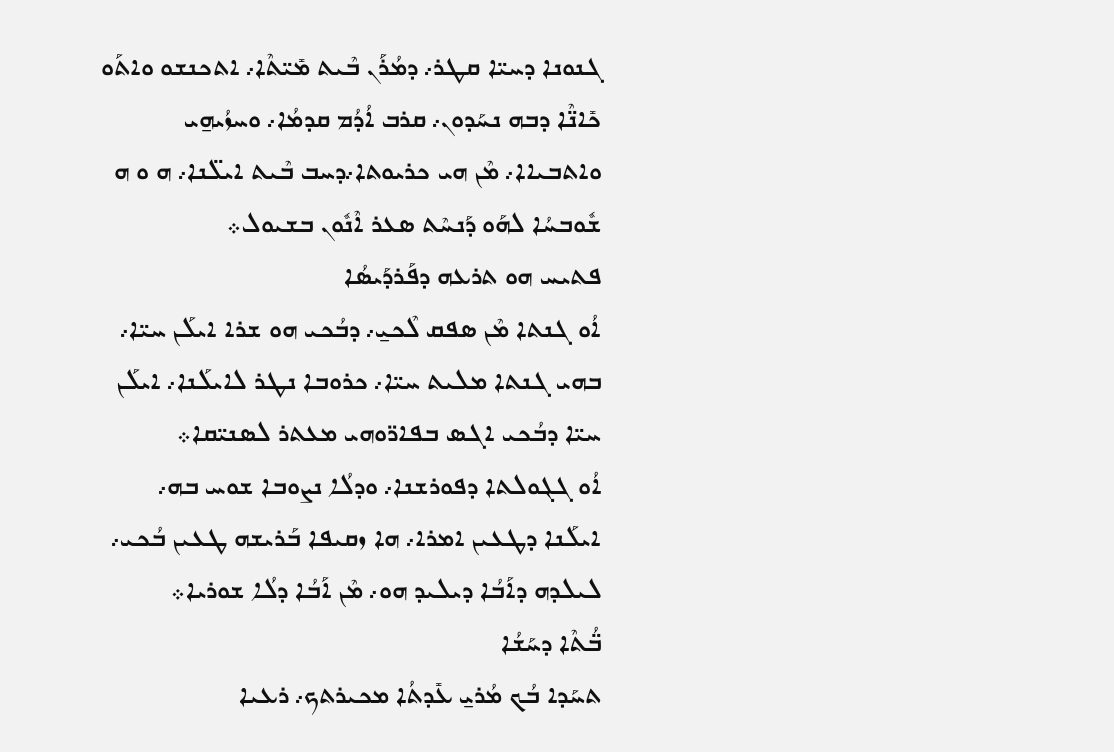ܓܢܘܢܐ ܕܚܝ̈ܐ ܩܛܪ܇ ܕܡܳܪܰܢ ܒܶܝܬ ܡܺܝ̈ܬܶܐ܇ ܐܬܟܢܫܘ ܘܐܬܰܘ ܟܺܐܢ̈ܶܐ ܕܒܗ ܢܚܰܕܘܢ܇ ܩܪܒ ܐܳܕܳܡ ܩܕܡܳܐ܇ ܘܚܙܳܝܗ̱ܝ ܘܐܬܒܝܐܐ܇ ܡܶܢ ܗܝ ܟܪܝܘܬܐ܇ܕܚܒ ܒܶܝܬ ܐܝܠ̈ܢܐ܇ ܗ ܘ ܗ ܫܽܘܒܚܳܐ ܠܗܰܘ ܕܰܢܚܶܬ ܣܥܪ ܐܶܢܽܘܢ ܒܫܝܘܠ܀
ܦܬܝܚ ܗܘ ܬܪܥܗ ܕܦܰܪܕܰܝܣܳܐ
ܐܳܘ ܓܢܬܐ ܡܶܢ ܣܦܩ ܠܶܟܝ̱܇ ܕܒܳܟܝ ܗܘ ܫܪܐ ܐܝܠܰܢ ܚܝ̈ܐ܇ ܒܗܝ ܓܢܬܐ ܡܠܝܬ ܚܝ̈ܐ܇ ܟܪܘܒܐ ܢܛܪ ܠܐܝܠܰܢܐ܇ ܐܝܠܰܢ ܚܝ̈ܐ ܕܒܳܟܝ ܐܓܣ ܒܦܐܪ̈ܘܗܝ ܡܥܬܪ ܠܣܢܝ̈ܩܐ܀
ܐܳܘ ܓܓܘܠܬܐ ܕܦܘܪܫܢܐ܇ ܘܕܠܳܐ ܢܨܘܒܐ ܫܘܚ ܒܗ܇ ܐܝܠܰܢܐ ܕܛܥܝܢ ܐܡܪܐ܇ ܗܐ ܙܩܝܦܐ ܒܰܪܝܫܗ ܛܥܝܢ ܒܳܟܝ܇ ܠܝܠܕܗ ܕܐܰܒܳܐ ܕܝܠܝܕ ܗܘ܇ ܡܶܢ ܐܰܒܳܐ ܕܠܳܐ ܫܘܪܝܐ܀
ܒ̈ܳܬܶܐ ܕܚܰܫܳܐ
ܬܚܰܕܐ ܒܳܟ ܡܳܪܝ̱ ܥܺܕܬܳܐ ܡܟܝܪܬܟ܇ ܪܥܝܐ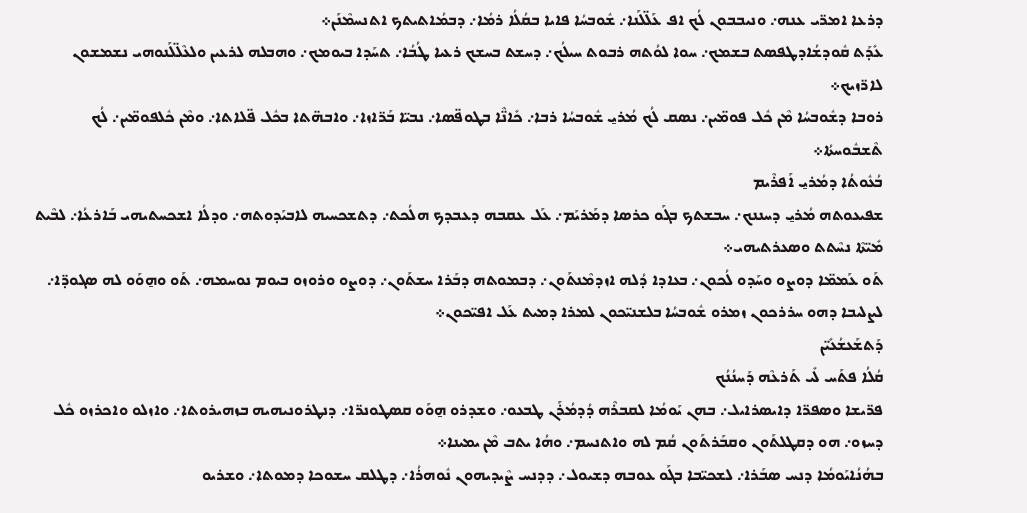ܕܪܥܐ ܐܡܪ̈ܝ ܥܢܗ܇ ܘܢܝܒܒܘܢ ܠܳܟ ܐܦ ܥܰܠ̈ܠܰܢܐ܇ ܫܽܘܒܚܳܐ ܦܐܝܐ ܒܩܳܠܳܐ ܪܡܳܐ܇ ܕܒܡܳܐܬܝܬܟ ܐܬܢܚܡܶܢܰܢ܀
ܥܺܕܰܬ ܩܽܘܕܫܳܐܕܛܦܣܬ ܒܫܡܟ܇ ܚܘܐ ܠܘܳܬܗ ܪܒܘܬ ܚܝܠܳܟ܇ ܕܚܫܬ ܒܚܫܟ ܪܥܝܐ ܛܳܒܳܐ܇ ܬܚܰܕܐ ܒܝܘܡܟ܇ ܘܗܒܠܗ ܠܪܥܝܢ ܘܠܥܶܠ̈ܠܰܢܘܗܝ ܢܫܡܫܘܢ ܠܐܪ̈ܙܝܟ܀
ܪܘܒܐ ܕܫܽܘܒܚܳܐ ܡܶܢ ܟܽܠ ܦܘܡ̈ܝܢ܇ ܢܣܩ ܠܳܟ ܡܳܪܝ̱ ܫܽܘܒܚܳܐ ܪܒܐ܇ ܟܺܐܢ̈ܶܐ ܒܛܘܦ̈ܣܐ܇ ܢܒܝ̈ܐ ܒܰܪ̈ܐܙܐ܇ ܘܐܒܗ̈ܬܐ ܒܟܽܠ ܦ̈ܠܐܬܐ܇ ܘܡܶܢ ܟܽܠܦܘܡ̈ܝܢ܇ ܠܳܟ ܬܶܫܒܽܘܚܬܳܐ܀
ܒܳܥܽܘܬܳܐ ܕܡܳܪܝ̱ ܐܰܦܪܶܝܡ
ܫܦܝܥܘܬܗ ܡܳܪܝ̱ ܕܚܢܢܟ܇ ܚܒܫܬܟ ܒܓܰܘ ܟܪܣܐ ܕܡܰܪܝܰܡ܇ ܥܰܠ ܥܩܒܗ ܕܥܒܕܟ ܗܠܳܟܬ܇ ܕܬܫܟܚܝܗ ܠܐܒܝܰܕܘܬܗ܇ ܘܕܠܳܐ ܐܫܟܚܬܝܗܝ ܒܰܐܪܥܳܐ܇ ܠܒܶܝܬ ܡܺܝ̈ܬܶܐ ܢܚܶܬܬ ܘܣܥܪܬܝܗܝ܀
ܬܰܘ ܥܰܡܡ̈ܐ ܕܘܨܘ ܘܚܰܕܘ ܠܳܟܘܢ܇ ܒܥܐܕܐ ܕܳܠܗ ܐܙܕܡܶܢܬܰܘܢ܇ ܕܒܡܘܬܗ ܕܒܰܪܐ ܚܫܬܰܘܢ܇ ܕܘܨܘ ܘܪܘܙܘ ܒܝܘܡ ܢܘܚܡܗ܇ ܬܰܘ ܘܗ̱ܘܰܘ ܠܗ ܣܓܘܕ̈ܐ܇ ܠܨܠܝܒܐ ܕܗܘ ܚܪܪܟܘܢ ܙܡܪܘ ܫܽܘܒܚܳܐ ܒܠܫܢܝ̈ܟܘܢ ܠܡܪܐ ܕܡܝܬ ܥܰܠ ܐܦܝ̈ܟܘܢ܀
ܕܰܬܫܰܥܫܳܥܺܝ̈ܢ
ܩܳܠܳܐ ܦܬܰܚ ܠܺܝ ܬܰܪܥܶܗ ܕܰܚܢܳܢܳܟ
ܦܪ̈ܝܫܐ ܘܣܦܪ̈ܐ ܕܐܝܣܪܐܝܠ܇ ܒܗܢ ܝܰܘܡܳܐ ܠܩܒܪܶܗ ܕܳܕܡܳܪܰܢ ܛܒܥܘ܇ ܘܫܕܪܘ ܗ̱ܘܰܘ ܩܣܛܘܢܪ̈ܐ܇ ܕܢܛܪܘܢܝܗܝܗ ܒܙܗܝܪܘܬܐ܇ ܘܐܙܠܘ ܘܐܟܪܙܘ ܟܽܠ ܕܚܙܘ܇ ܗܘ ܕܩܛܠܬܰܘܢ ܘܩܒܰܪܬܰܘܢ ܩܳܡ ܠܗ ܘܐܬܢܚܡ܇ ܘܗܳܐ ܝܬܒ ܡܶܢ ܝܡܝܢܐ܀
ܒܗܳܢܳܐܝܰܘܡܳܐ ܕܢܚ ܣܒܰܪܐ܇ ܠܫܟܝ̈ܒܐ ܒܓܰܘ ܥܘܒܗ ܕܫܝܘܠ܇ ܕܕܢܚ ܨܶܝܕܝܗܘܢ ܢܽܘܗܪܳܐ܇ ܕܛܠܩ ܚܫܘܟܐ ܕܡܘܬܐ܇ ܘܫܪܝܘ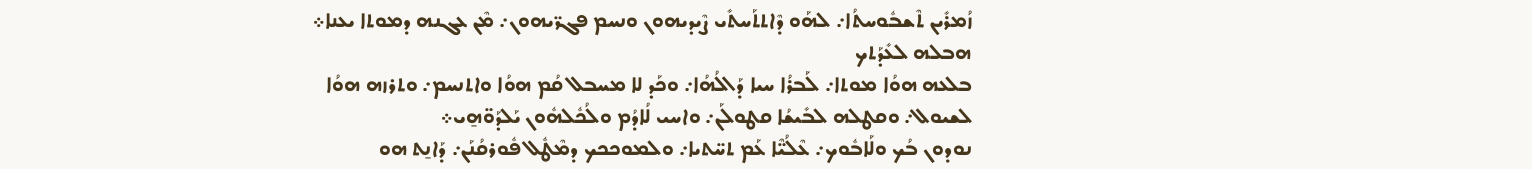ܙܳܡܪܺܝܢ ܬܶܫܒܽܘܚܬܳܐ܇ ܠܗܰܘ ܕܶܐܬܬܰܚܬܺܝ ܨܶܝܕܝܗܘܢ ܘܢܚܡ ܦܓܪ̈ܝܗܘܢ܇ ܡܶܢ ܥܓܢܗ ܕܡܘܬܐ ܝܥܢܐ܀
ܗܒܠܗ ܠܥܺܕܰܬܟ
ܒܠܥܗ ܗܘܳܐ ܡܘܬܐ܇ ܠܰܒܪܳܐ ܚܝܐ ܕܰܐܠܳܗܳܐ܇ ܘܟܰܕ ܠܐ ܡܚܒܠ ܩܳܡ ܗܘܳܐ ܘܐܬܢܚܡ܇ ܘܬܪܙܗ ܗܘܳܐ ܠܫܝܘܠ܇ ܘܩܛܠܗ ܠܒܺܝܫܳܐ ܩܛܘܠܰܢ܇ ܘܐܚܝ ܠܳܐܕܳܡ ܘܠܳܟܽܠܗܽܘܢ ܝܰܠܕܰܘ̈ܗ̱ܝ܀
ܢܘܕܘܢ ܒܳܟ ܘܠܰܐܒܽܘܟ܇ ܥܶܠܳܝ̈ܶܐ ܥܰܡ ܬܚ̈ܬܝܐ܇ ܘܠܡܘܟܟܟ ܕܡܶܛܽܠ ܦܽܘܪܩܳܢܰܢ܇ ܕܰܐܢ̱ܬ ܗܘ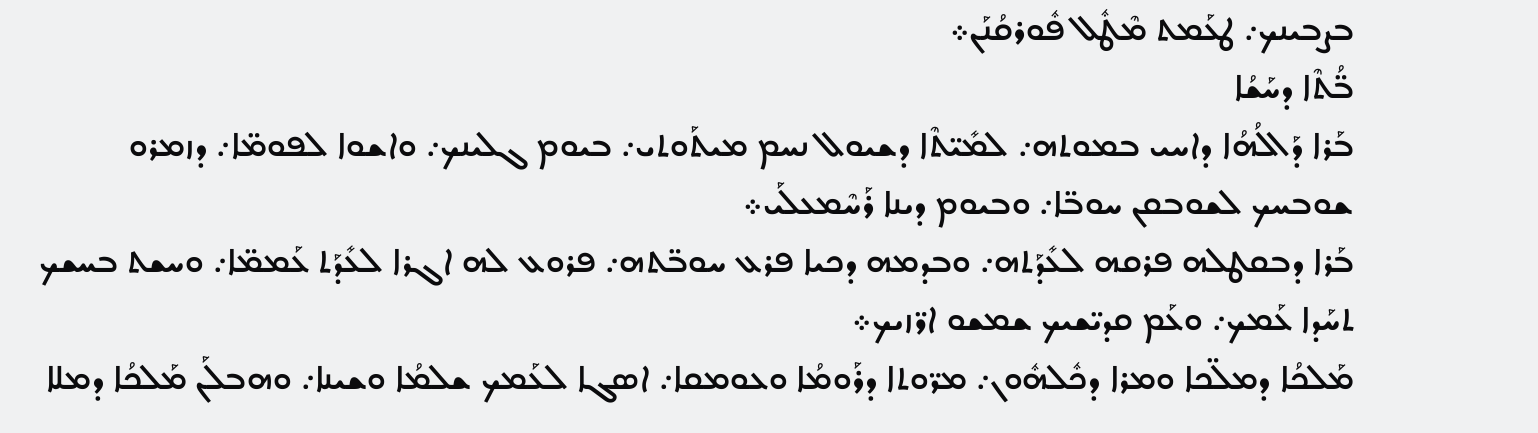ܒܨܒܝܢܟ܇ ܛܥܰܡܬ ܡܶܛܽܠ ܦܽܘܪܩܳܢܰܢ܀
ܒ̈ܳܬܶܐ ܕܚܰܫܳܐ
ܒܰܪܐ ܕܰܐܠܳܗܳܐ ܕܐܚܝ ܒܡܘܬܗ܇ ܠܡܺܝ̈ܬܶܐ ܕܫܝܘܠ ܢܚܡ ܡܝܬܰܘܬܝ܇ ܒܝܘܡ ܓܠܝܢܟ܇ ܘܐܫܘܐ ܠܦܘܡ̈ܐ܇ ܕܙܡܪܘ ܫܘܒܚܟ ܠܫܘܒܩܢ ܚܘܒ̈ܐ܇ ܘܒܝܘܡ ܕܝܢܐ ܪܰܚܶܡܥܠܰܝ܀
ܒܰܪܐ ܕܒܩܛܠܗ ܦܪܩܗ ܠܥܺܕܰܬܗ܇ ܘܒܕܡܗ ܕܟܝܐ ܦܪܥ ܚܘܒ̈ܬܗ܇ ܦܪܘܥ ܠܗ ܐܓܪܐ ܠܥܺܕܰܬ ܥܰܡܡ̈ܐ܇ ܘܚܫܬ ܒܚܫܟ ܬܚܰܕܐ ܥܰܡܟ܇ ܘܥܰܡ ܩܕܝ̈ܫܝܟ ܫܡܫܘ ܐܪ̈ܙܝܟ܀
ܡܰܠܟܳܐ ܕܡܠ̈ܟܐ ܘܡܪܐ ܕܟܽܠܗܽܘܢ܇ ܡܪ̈ܘܬܐ ܕܪܰܘܡܳܐ ܘܥܘܡܩܐ܇ ܐܣܓܐ ܠܥܰܡܟ ܫܠܡܳܐ ܘܫܝܢܐ܇ ܘܗܒܠܰܢ ܡܰܠܟܳܐ ܕܡܠܐ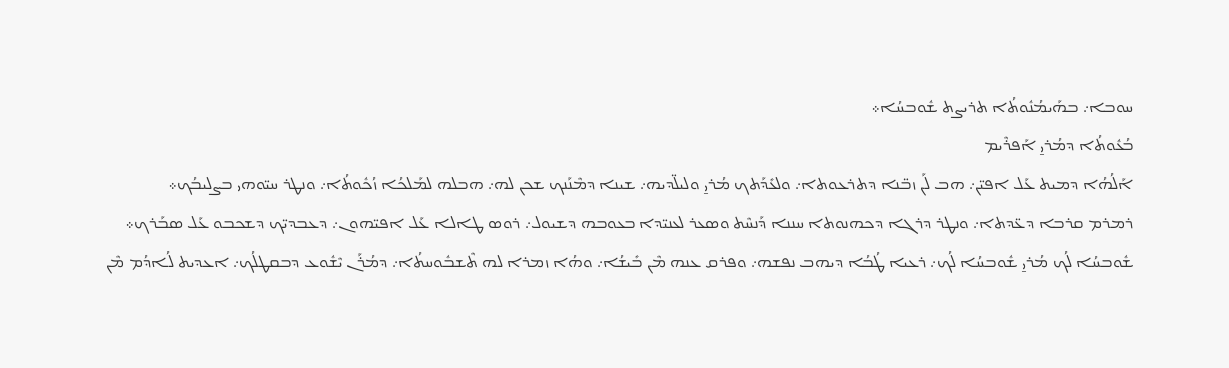ܚܘܒܐ܇ ܒܗܰܝܡܳܢܽܘܬܳܐ ܬܪܝܨܬ ܫܽܘܒܚܳܐ܀
ܒܳܥܽܘܬܳܐ ܕܡܳܪܝ̱ ܐܰܦܪܶܝܡ
ܐܰܠܳܗܳܐ ܕܡܝܬ ܥܰܠ ܐܦܝ̈ܢ܇ ܗܒ ܠܰܢ ܙܒ̈ܢܐ ܕܬܪܥܘܬܐ܇ ܘܠܥܺܕܰܬܟ ܡܳܪܝ̱ ܘܠܝܠ̈ܕܝܗ܇ ܫܝܢܐ ܕܡܶܢܰܢܟ ܫܟܢ ܠܗ܇ ܗܒܠܗ ܠܡܰܠܟܳܐ ܙܳܟܽܘܬܳܐ܇ ܘܢܛܪ ܚܝ̈ܘܗܝ ܒܨܠܝܒܳܟ܀
ܪܡܪܡ ܩܪܒܐ ܕܥ̈ܕܬܐ܇ ܘܢܛܪ ܕܪܓܐ ܕܟܗܢܘܬܐ ܚܢܢܐ ܕܰܢܚܶܬ ܘܣܥܪ ܠܥܢܝ̈ܕܐ ܒܥܘܒܗ ܕܫܝܘܠ܇ ܪܘܣ ܛܐܠܐ ܥܰܠ ܐܦܝ̈ܗܘܢ܇ ܕܥܒܕܝ̈ܟ ܕܫܟܒܘ ܥܰܠ ܣܒܰܪܟ܀
ܫܽܘܒܚܳܐ ܠܳܟ ܡܳܪܝ̱ ܫܽܘܒܚܳܐ ܠܳܟ܇ ܪܥܝܐ ܛܳܒܳܐ ܕܝܗܒ ܢܦܫܗ܇ ܘܦܪܩ ܥܢܗ ܡܶܢ ܒܺܝܫܳܐ܇ ܘܗܳܐ ܙܡܪܐ ܠܗ ܬܶܫܒܽܘܚܬܳܐ܇ ܕܡܳܪܰܢ ܝܶܫܽܘܥ ܕܒܩܛܠܳܟ܇ ܐܥܕܝܬ ܠܳܐܕܳܡ ܡܶܢ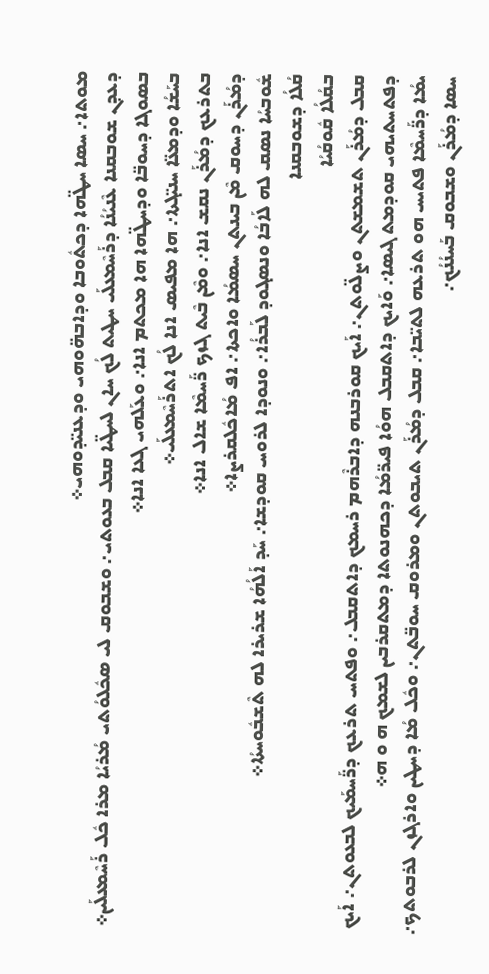ܡܘܬܐ܇ ܚܣܐ ܚܛ̈ܗܐ ܕܟܬܽܘܒܐ ܘܕܐܒܗ̈ܘܗܝ ܘܕܥܢܝ̈ܕܘܗܝ܀
ܕܥܕܢ ܫܘܒܩܢܐ ܥܶܢܝܳܢܳܐ ܕܪܰܚܶܡܥܠܰܝ ܚܛܝܬ ܠܳܟ ܚܐܢ ܠܚܛ̈ܝܐ ܩܒܠ ܒܥܘܬܝ܇ ܘܫܒܘܩ ܠܝ ܣܟܽܠܘܳܬܝ ܡܳܪܝܳܐ ܡܪܐ ܟܽܠ ܪܰܚܶܡܥܠܰܝܢ܀ ܒܣܘܓܐ ܕܚܘܒ̈ܐ ܘܕܚܛ̈ܗܐ ܗܐ ܡܟܬܡ ܐܢܐ܇ ܘܥܰܠܗܝ ܓܥܐ ܐܢܐ܀
ܒܚܰܫܳܐ ܘܕܡܥ̈ܐ ܚܢܝ̈ܓܬܐ܇ ܗܐ ܡܦܝܣ ܐܢܐ ܠܳܟ ܐܬܪܰܚܶܡܥܠܰܝ܀
ܒܬܪܥܟ ܕܡܳܪܰܢ ܢܩܫ ܐܢܐ܇ ܘܡܶܢ ܒܶܝܬ ܓܙܟ ܪ̈ܰܚܡܶܐ ܫܐܠ ܐܢܐ܀
ܕܡܳܪܰܢ ܕܚܘܩ ܡܶܢ ܒܝܢܬܢ ܚܣܡܳܐ ܘܐܟܬܐ܇ ܐܦ ܡܳܐܟܽܠܩܪܨܐ܀
ܫܽܘܒܚܳܐ ܢܣܩ ܠܗ ܠܰܐܒܳܐ ܘܢܣܓܘܕ ܠܰܒܪܳܐ܇ ܘܢܘܕܐ ܠܪܘܚ ܩܘܕܫܐ܇ ܚܰܕ ܐܰܠܳܗܳܐ ܫܪܝܪܐ ܠܗ ܬܶܫܒܽܘܚܬܳܐ܀
ܩܳܠܳܐ ܕܫܘܒܩܢܐ
ܒܩܳܠܳܐ ܩܽܘܩܳܝܳܐ
ܩܒܠ ܕܡܳܪܰܢ ܬܫܡܫܬܢ ܘܨܠ̈ܘܬܢ܇ ܐܰܝܟ ܩܘܪܒܢܗ ܕܐܒܪܶܗܡ ܪܚܡܟ ܕܐܬܩܒܠ܇ ܘܦܬܚ ܬܪܥܟ ܕܪ̈ܰܚܡܰܝܟ ܠܒܥܘܬܢ܇ ܐܰܝܟ ܕܦܬܚܬܝܗܝ ܩܘܕܡܬ ܓܝܣܐ܇ ܘܰܐܝܟ ܕܐܬܩܒܠ ܗܘܳܐ ܦܝܪ̈ܡܳܐ ܕܟܗܢܘܬܐ ܕܡܬܩܪܒܝܢ ܠܫܡܟ ܗ ܘ ܗ܀
ܝܡܳܐ ܕܪ̈ܰܚܡܶܐ ܦܬܝܚ ܗܘ ܬܪܥܗ ܠܬܝ̈ܒܐ܇ ܩܒܠ ܕܡܳܪܰܢ ܬܝܒܘܬܢ ܘܡܪܘܩ ܚܘܒ̈ܬܢ܇ ܘܟܽܠ ܡܳܐ ܕܚܛܝܢ ܘܐܪܓܙܢ ܠܪܒܘܬܟ܇ ܚܣܐ ܕܡܳܪܰܢ ܘܫܒܘܩ ܒܰܚܢܳܢܳܟ܇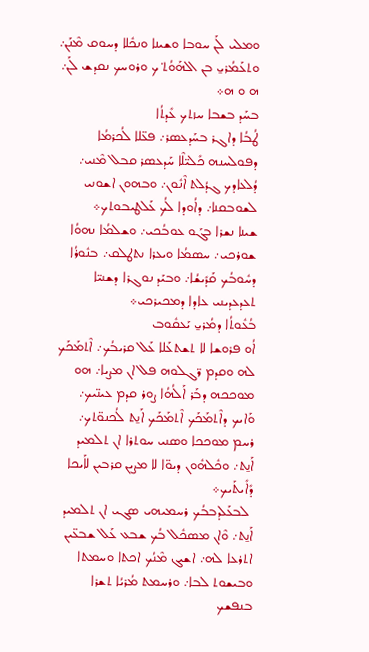ܘܡܠܝ ܠܰܢ ܚܘܒܐ ܘܫܝܢܐ ܘܢܟܽܠܐ ܕܚܘܩ ܡܶܢܰܢ܇ ܘܬܥܰܡܳܪܝ̱ ܒܢ ܐܠܗܰܘܳܬ݀ ܟ ܘܪܘܚܟ ܢܩܕܫ ܠܰܢ܇ ܗ ܘ ܗ܀
ܒܚܰܕ ܒܫܒܐ ܚܙܬܟ ܥܺܕܬܳܐ
ܛܳܒܳܐ ܕܐܓܪ ܒܚܰܕܥܣܪ܇ ܦܥ̈ܠܐ ܠܳܟܪܡܳܐ ܕܦܘܠܚܢܗ ܟܺܠܝ̈ܠܶܐ ܚܰܕܥܣܪ ܩܒܠ ܡܶܢܝ܇ ܕܳܠܥܐܕܟ ܓܕܳܠܬ ܐܶܢܽܘܢ܇ ܘܒܗܘܢ ܐܫܘܢܝ ܠܫܘܒܩܢܐ܇ ܕܐܳܘܕܐ ܠܳܟ ܥܰܠܛܝܒܘܬܟ܀
ܫܝܢܐ ܢܫܪܐ ܒܓܰܘ ܥܘܒܳܟܝ܇ ܘܫܠܡܳܐ ܢܗܘܳܐ ܫܘܪܟܝ܇ ܚܣܡܳܐ ܘܝܥܪܐ ܢܬܛܠܩ܇ ܒܢܽܘܪܳܐ ܕܚܽܘܒܳܟ ܩܰܕܺܝܫܳܐ܇ ܘܒܝܰܕ ܢܘܓܪܐ ܕܫܢܝ̈ܐ ܬܥܕܥܕܝܢܝ ܥܐܕܐ ܕܡܟܝܪܟܝ܀
ܒܳܥܽܘܬܳܐ ܕܡܳܪܝ̱ ܝܰܥܩܽܘܒ
ܐܳܘ ܦܪܘܫܐ ܠܐ ܬܫܬܥܰܠܐ ܥܰܠ ܩܪܝܒܳܟ܇ ܐܶܬܡܰܟܰܟ ܠܗ ܘܩܕܡ ܪ̈ܓܠܘܗ ܦܠ ܐܢ ܡܨܝܐ܇ ܗܘ ܡܘܟܟܗ ܕܒܰܪ ܐܰܠܳܗܳܐ ܨܘܪ ܩܕܡ ܥܝܢ̈ܝܟ܇ ܘܰܐܝܟ ܕܐܶܬܡܰܟܰܟ ܐܶܬܡܰܟܰܟ ܐܰܢ̱ܬ ܠܳܟܢܘ̈ܬܟ܇ ܪܚܡ ܡܘܟܟܐ ܘܣܢܝ ܚܘܬܪܐ ܐܢ ܬܠܡܝܕ ܐܰܢ̱ܬ܇ ܘܟܽܠܗܽܘܢ ܕܝܘ̈ܐ ܠܐ ܡܨܝܢ ܩܪܒܝܢ ܠܐܰܝܟܐ ܕܺܐܺܝܬܰܝܟ܀
 ܠܒܥܰܠܕܒܒܳܟ ܪܚܡܝܗܝ ܣܓܝ ܐܢ ܬܠܡܝܕ ܐܰܢ̱ܬ܇ ܘܶܐܢ ܡܣܟܽܠ ܒܳܟ ܫܒܥ ܥܰܠ ܫܒܥ̈ܝܢ ܐܬܪܥܐ ܠܗ܇ ܐܫܝܓ ܡܶܢܳܟ ܐܟܬܐ ܘܚܡܬܐ ܘܒܝܫܘܬ ܠܒܐ܇ ܘܪܚܡܬ ܡܳܪܝܳܐ ܬܫܪܐ ܒܢܦܫܟ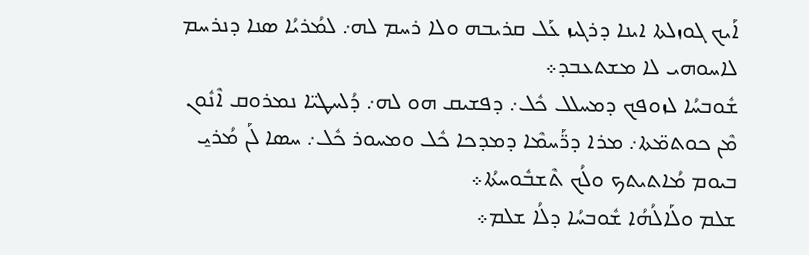ܐܰܝܟ ܓܘܙܠܬܐ ܐܝܢܐ ܕܪܓܝܙ ܥܰܠ ܩܪܝܒܗ ܘܠܐ ܪܚܡ ܠܗ܇ ܠܡܳܪܝܳܐ ܣܢܐ ܕܢܪܚܡ ܠܐܚܘܗܝ ܠܐ ܡܫܬܥܒܕ܀
ܫܽܘܒܚܳܐ ܠܙܘܦܟ ܕܡܚܠܠ ܟܽܠ܇ ܕܦܫܝܩ ܗܘ ܠܗ܇ ܕܳܠܚܛܝ̈ܐ ܢܡܪܘܩ ܐܶܢܽܘܢ ܡܶܢ ܟܘܬܡ̈ܬܐ܇ ܡܪܐ ܕܪ̈ܰܚܡܶܐ ܕܡܕܟܐ ܟܽܠ ܘܡܚܘܪ ܟܽܠ܇ ܚܣܐ ܠܰܢ ܡܳܪܝ̱ ܒܝܘܡ ܡܳܐܬܝܬܟ ܘܠܳܟ ܬܶܫܒܽܘܚܬܳܐ܀
ܫܠܡ ܘܠܰܐܠܳܗܳܐ ܫܽܘܒܚܳܐ ܕܠܳܐ ܫܠܡ܀